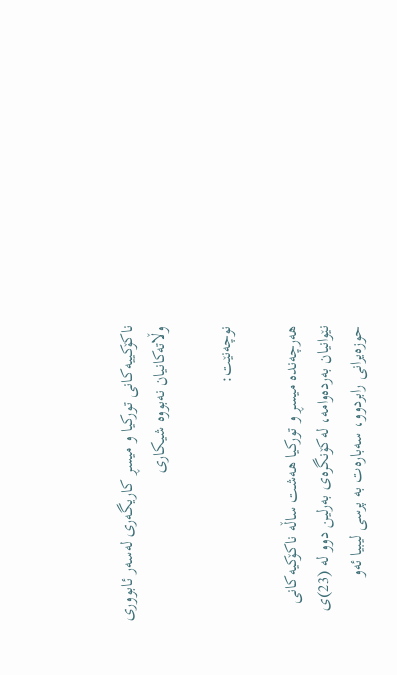ناكۆكییه‌كانی توركیا و میسڕ كاریگه‌ری له‌سه‌ر ئابووری وڵاتەکانیان نەبووە شیکاری

نوچەنێت:

هه‌رچه‌نده‌ میسڕ و توركیا هه‌شت ساڵه‌ ناكۆكیه‌كانی نێوانیان به‌رده‌وامه‌، له‌كۆنگره‌ی به‌رلین دوو له‌ (23)ی حوزه‌یرانی رابردوو، سه‌باره‌ت به‌ پرسی لیبیا ئه‌و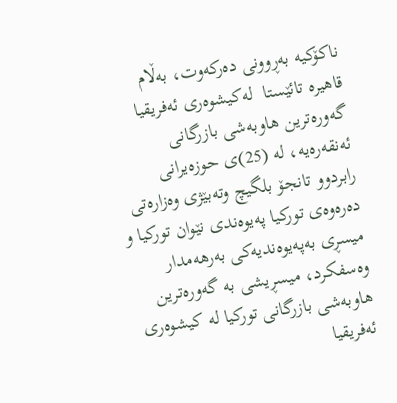ناكۆكیه‌ به‌ڕوونی ده‌ركه‌وت، به‌ڵام قاهیره‌ تائێستا  له‌كیشوه‌ری ئه‌فریقیا گه‌وره‌ترین هاوبه‌شی بازرگانی ئه‌نقه‌ره‌یه‌، له‌ (25)ی حوزه‌یرانی رابردوو تانجۆ بلگیچ وته‌بێژی وه‌زاره‌تی ده‌ره‌وه‌ی توركیا په‌یوه‌ندی نێوان توركیا و میسڕی به‌په‌یوه‌ندیەکى به‌رهه‌مدار وه‌سفكرد، میسڕیشی به‌ گه‌وره‌ترین هاوبه‌شی بازرگانی توركیا له‌ كیشوه‌ری ئه‌فریقیا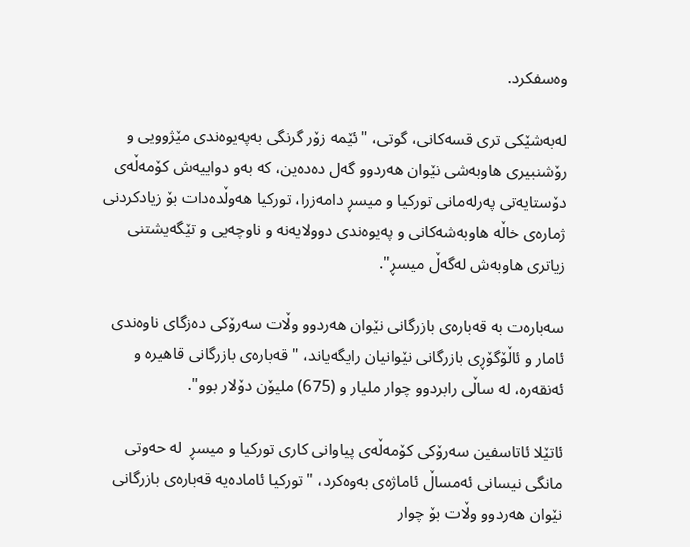وه‌سفكرد.

له‌به‌شێكی تری قسه‌كانی، گوتی، "ئێمه‌ زۆر گرنگی به‌په‌یوه‌ندی مێژوویی و رۆشنبیری هاوبه‌شی نێوان هه‌ردوو گه‌ل ده‌ده‌ین، كه‌ به‌و دواییه‌ش‌ كۆمه‌ڵه‌ی دۆستایه‌تی په‌رله‌مانی توركیا و میسڕ دامه‌زرا، توركیا هه‌وڵده‌دات بۆ زیادكردنی ژماره‌ی خاڵه‌ هاوبه‌شه‌كانی و په‌یوه‌ندی دوولایه‌نه‌ و ناوچه‌یی و تێگه‌یشتنی زیاتری هاوبه‌ش له‌گه‌ڵ میسڕ".

سه‌باره‌ت به‌ قه‌باره‌ی بازرگانی نێوان هه‌ردوو وڵات سه‌رۆكی ده‌زگای ناوه‌ندی ئامار و ئاڵۆگۆڕی بازرگانی نێوانیان رایگه‌یاند، "قه‌باره‌ی بازرگانی قاهیره‌ و ئه‌نقه‌ره‌، له‌ ساڵی رابردوو چوار ملیار و (675) ملیۆن دۆلار بوو".

ئاتێلا ئاتاسفین سه‌رۆكی كۆمه‌ڵه‌ی پیاوانی كاری توركیا و میسڕ  له‌ حه‌وتی مانگی نیسانی ئه‌مساڵ ئاماژەى بەوەکرد، "توركیا ئاماده‌یه‌ قه‌باره‌ی بازرگانی نێوان هه‌ردوو وڵات بۆ چوار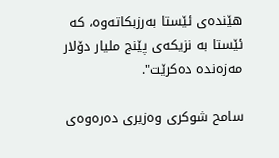هێنده‌ی ئێستا به‌رزبكاته‌وه‌، كه ئێستا‌ به‌ نزیكه‌ی پێنج ملیار دۆلار مه‌زه‌نده‌ ده‌كرێت".

سامح شوكری وه‌زیری ده‌ره‌وه‌ی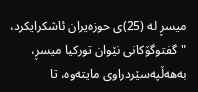میسڕ له‌ (25)ی حوزه‌یران ئاشکرایکرد، "گفتوگۆكانی نێوان توركیا میسڕ، به‌هه‌ڵپه‌سێردراوی مایته‌وه‌، تا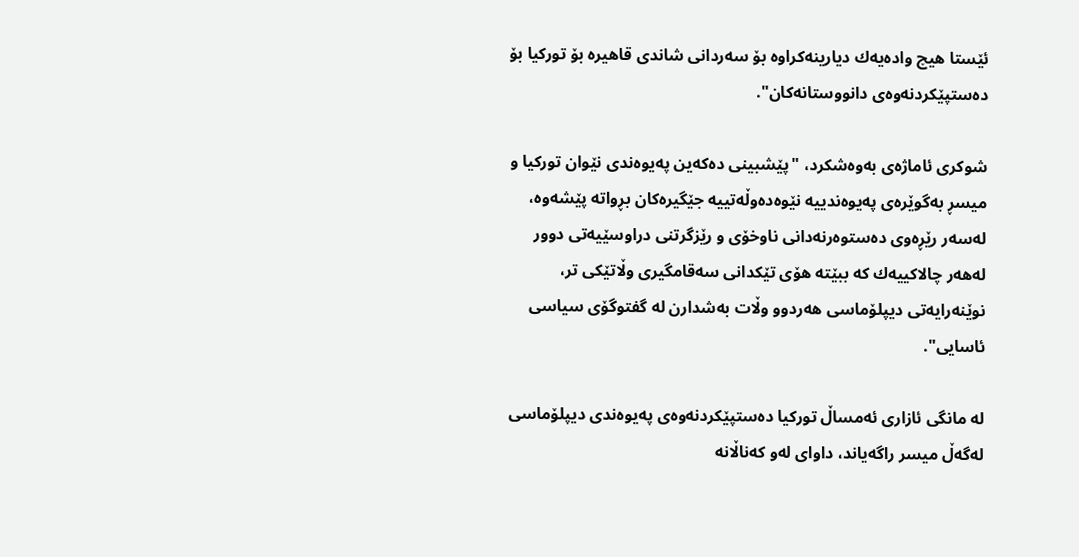ئێستا هیچ واده‌یه‌ك دیارینه‌كراوه‌ بۆ سه‌ردانی شاندی قاهیره‌ بۆ توركیا بۆ ده‌ستپێكردنه‌وه‌ی دانووستانه‌كان".

شوكری ئاماژه‌ی به‌وه‌شكرد، "پێشبینی ده‌كه‌ین په‌یوه‌ندی نێوان توركیا و میسڕ به‌گوێره‌ی په‌یوه‌ندییه‌ نێوه‌ده‌وڵه‌تییه‌ جێگیره‌كان بڕواته‌ پێشه‌وه‌، له‌سه‌ر رێڕه‌وی ده‌ستوه‌رنه‌دانی ناوخۆی و رێزگرتنی دراوسێیه‌تی دوور له‌هه‌ر چالاكییه‌ك كه‌ ببێته‌ هۆی تێكدانی سه‌قامگیری وڵاتێكی تر، نوێنه‌رایه‌تی دیپلۆماسی هه‌ردوو وڵات به‌شدارن له‌ گفتوگۆی سیاسی ئاسایی".

له‌ مانگی ئازاری ئه‌مساڵ توركیا ده‌ستپێكردنه‌وه‌ی په‌یوه‌ندی دیپلۆماسی له‌گه‌ڵ میسر راگه‌یاند، داوای له‌و‌ كه‌ناڵانه‌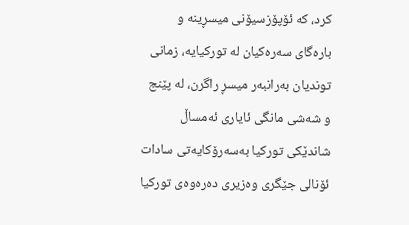كرد، كه‌ ئۆپۆزسیۆنی میسڕینە و باره‌گای سه‌ره‌كیان له‌ توركیایه‌، زمانی توندیان به‌رانبه‌ر میسڕ راگرن‌، له‌ پێنج و شه‌شی مانگی ئایاری ئه‌مساڵ شاندێكی توركیا به‌سه‌رۆكایه‌تی سادات ئۆنالی جێگری وه‌زیری ده‌ره‌وه‌ی توركیا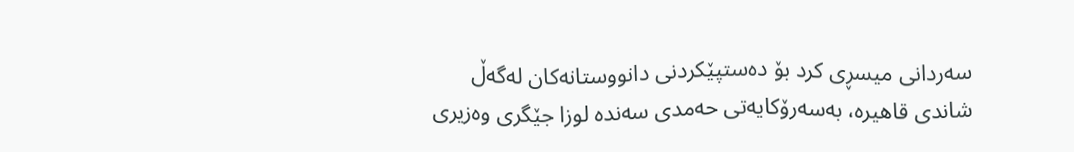سه‌ردانی میسڕی كرد بۆ ده‌ستپێكردنی دانووستانه‌كان له‌گه‌ڵ شاندی قاهیره‌، به‌سه‌رۆكایه‌تی حه‌مدی سه‌نده‌ لوزا جێگری وه‌زیری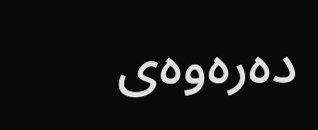ده‌ره‌وه‌ی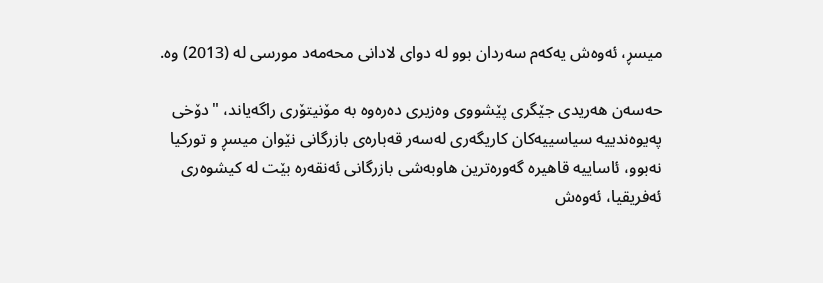میسڕ، ئه‌وه‌ش یه‌كه‌م سه‌ردان بوو له‌ دوای لادانی محه‌مه‌د مورسی له‌ (2013) وه‌.

حه‌سه‌ن هه‌ریدی جێگری پێشووی وه‌زیری ده‌ره‌وه‌ به‌ مۆنیتۆری راگه‌یاند، "دۆخی په‌یوه‌ندییه‌ سیاسییه‌كان كاریگه‌ری له‌سه‌ر قه‌باره‌ی بازرگانی نێوان میسڕ و توركیا نه‌بوو، ئاساییه‌ قاهیره‌ گه‌وره‌ترین هاوبه‌شی بازرگانی ئه‌نقه‌ره‌ بێت له‌ كیشوه‌ری ئه‌فریقیا، ئه‌وه‌ش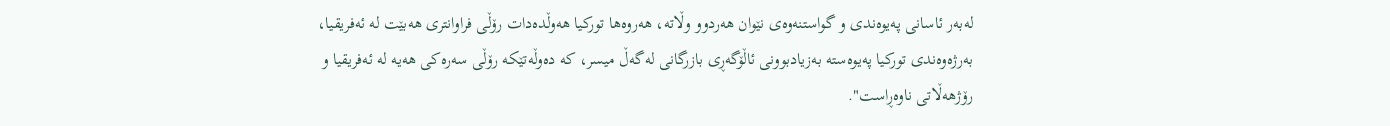له‌به‌ر ئاسانی په‌یوه‌ندی و گواستنه‌وه‌ی نێوان هه‌ردوو وڵاته‌، هه‌روه‌ها توركیا هه‌وڵده‌دات رۆڵی فراوانتری هه‌بێت له‌ ئه‌فریقیا، به‌رژه‌وه‌ندی توركیا په‌یوه‌سته‌ ‌به‌زیادبوونی ئاڵۆگه‌ڕی بازرگانی‌ له‌گه‌ڵ میسر، كه‌ ده‌وڵه‌تێكه‌ رۆڵی سه‌ره‌كی هه‌یه‌ لە ئه‌فریقیا و رۆژهه‌ڵاتی ناوه‌ڕاست".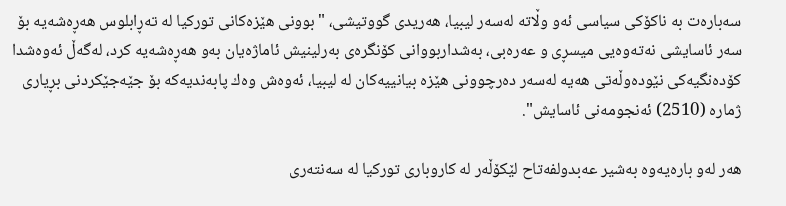سه‌باره‌ت به‌ ناكۆكی سیاسی ئه‌و وڵاته‌ له‌سه‌ر لیبیا، هه‌ریدی گووتيشی، "بوونی هێزه‌كانی توركیا له‌ ته‌ڕابلوس هه‌ڕه‌شه‌یه‌ بۆ سه‌ر ئاسایشی نه‌ته‌وه‌یی میسڕی و عه‌ره‌بی، به‌شداربووانی كۆنگره‌ی به‌رلینیش ئاماژه‌یان به‌و هه‌ڕه‌شه‌یه‌ كرد‌، له‌گه‌ڵ ئه‌وه‌شدا كۆده‌نگیه‌كی نێوده‌وڵه‌تی هه‌یه‌ له‌سه‌ر ده‌رچوونی هێزه‌ بیانییه‌كان له‌ لیبیا، ئه‌وه‌ش وه‌ك پابه‌ندیه‌كه‌ بۆ جێه‌جێكردنی بڕیاری ژماره‌ (2510) ئه‌نجومه‌نی ئاسایش".

هه‌ر له‌و باره‌یه‌وه‌ به‌شیر عه‌بدولفه‌تاح لێكۆڵه‌ر له‌ كاروباری توركیا له‌ سه‌نته‌ری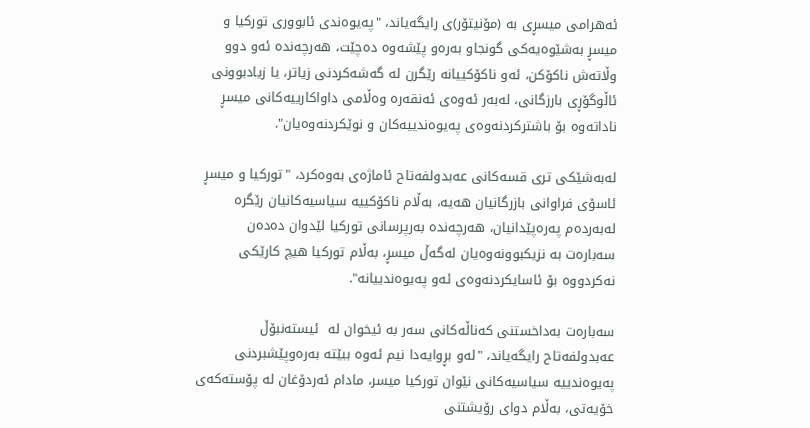ئه‌هرامی میسڕی به‌ (مۆنیتۆر)ی رایگه‌یاند، "په‌یوه‌ندی ئابووری توركیا و میسڕ به‌شێوه‌یه‌كی گونجاو به‌ره‌و پێشەوە ده‌چێت، هه‌رچه‌نده‌ ئه‌و دوو وڵاته‌ش ناكۆكن، ئه‌و ناكۆكییانه‌ رێگرن له‌ گه‌شه‌كردنی زیاتر، یا زیادبوونی ئاڵوگۆڕی بارزگانی، له‌به‌ر ئه‌وه‌ی ئه‌نقه‌ره‌ وه‌ڵامی داواكارییه‌كانی میسڕ ناداته‌وه‌ بۆ باشتركردنه‌وه‌ی په‌یوه‌ندییه‌كان و نوێكردنه‌وه‌یان".

له‌به‌شێكی تری قسه‌كانی عه‌بدولفه‌تاح ئاماژه‌ی به‌وه‌كرد، "توركیا و میسڕ ئاسۆی فراوانی بازرگانیان هه‌یه‌، به‌ڵام ناكۆكییه‌ سیاسیه‌كانیان رێگره‌ له‌به‌رده‌م په‌ره‌پێدانیان، هه‌رچه‌نده‌ به‌رپرسانی توركیا لێدوان ده‌ده‌ن سه‌باره‌ت به‌ نزیكبوونه‌وه‌یان له‌گه‌ڵ میسڕ، به‌ڵام توركیا هیچ كارێكی نه‌كردووه‌ بۆ ئاسایكردنه‌وه‌ی ئه‌و په‌یوه‌ندییانه‌".

سه‌باره‌ت به‌داخستنی كه‌ناڵه‌كانی سه‌ر به‌ ئیخوان له‌  ئیسته‌نبۆڵ عه‌بدولفه‌تاح رایگه‌یاند، "له‌و بڕوایه‌دا نیم ئه‌وه‌ ببێته‌ به‌ره‌وپێشبردنی په‌یوه‌ندییه‌ سیاسیه‌كانی نێوان توركیا میسر، مادام ئه‌ردۆغان له‌ پۆسته‌كه‌ی خۆیه‌تی، به‌ڵام دوای رۆیشتنی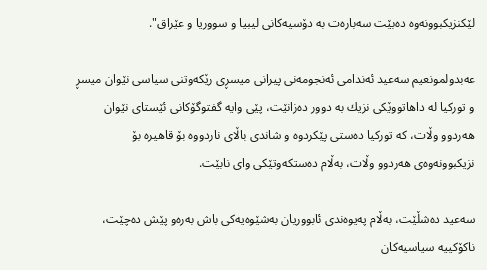لێكنزیكبوونه‌وه‌ ده‌بێت سه‌باره‌ت به‌ دۆسیه‌كانی لیبیا و سووریا و عێراق".

عه‌بدولمونعیم سه‌عید ئه‌ندامی ئه‌نجومه‌نی پیرانی میسڕی رێكه‌وتنی سیاسی نێوان میسڕ و توركیا له‌ داهاتووێكی نزیك بە دوور ده‌زانێت، پێی وایه‌ گفتوگۆکانى ئێستای نێوان هه‌ردوو وڵات، كه‌ توركیا ده‌ستی پێكردوه‌ و شاندی باڵای ناردووه‌ بۆ قاهیرە بۆ نزیكبوونه‌وه‌ی هه‌ردوو وڵات، به‌ڵام ده‌ستكه‌وتێكی وای نابێت.

سه‌عید دەشڵێت، به‌ڵام په‌یوه‌ندی ئابووریان به‌شێوه‌یه‌كی باش به‌ره‌و پێش ده‌چێت، ناكۆكییه‌ سیاسیه‌كان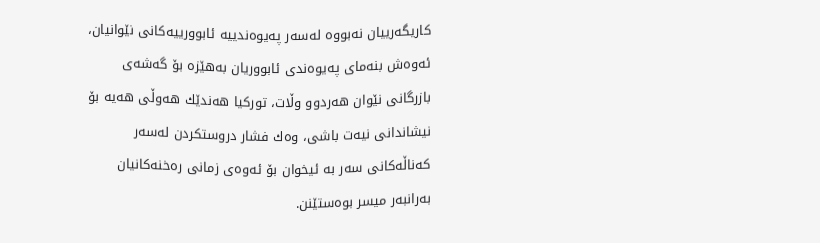كاریگه‌رییان نه‌بووه‌ له‌سه‌ر په‌یوه‌ندییه‌ ئابوورییه‌كانی نێوانیان، ئه‌وه‌ش بنه‌مای په‌یوه‌ندی ئابووریان به‌هێزه‌ بۆ گه‌شه‌ی بازرگانی نێوان هه‌ردوو وڵات، توركیا هه‌ندێك هه‌وڵی هه‌یه‌ بۆ نیشاندانی نیه‌ت باشی، وه‌ك فشار دروستكردن له‌سه‌ر كه‌ناڵه‌كانی سه‌ر به‌ ئیخوان بۆ ئه‌وه‌ی زمانی ره‌خنه‌كانیان به‌رانبه‌ر میسر بوه‌ستێنن‌.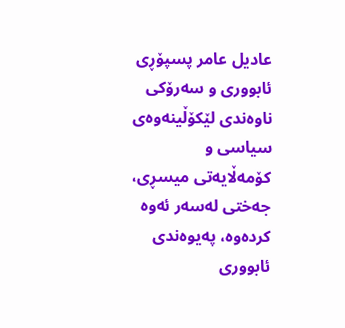عادیل عامر پسپۆڕی ئابووری و سه‌رۆكی ناوه‌ندی لێكۆڵینه‌وه‌ی سیاسی و كۆمه‌ڵایه‌تی میسڕی، جه‌ختی له‌سه‌ر ئه‌وه‌ كرده‌وه‌، په‌یوه‌ندی ئابووری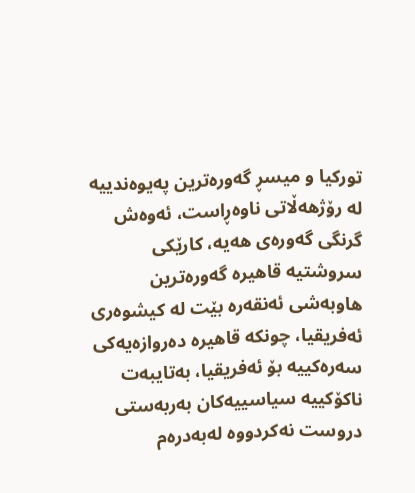توركیا و میسڕ گه‌وره‌ترین په‌یوه‌ندییه‌ له‌ رۆژهه‌ڵاتی ناوه‌ڕاست، ئه‌وه‌ش گرنگی گه‌وره‌ی هه‌یه‌، كارێكی سروشتیه‌ قاهیره‌ گه‌وره‌ترین هاوبه‌شی ئه‌نقه‌ره‌ بێت له‌ كیشوه‌ری ئه‌فریقیا، چونكه‌ قاهیره‌ ده‌روازه‌یه‌كی سه‌ره‌كییه‌ بۆ ئه‌فریقیا، به‌تایبه‌ت ناكۆكییه‌ سیاسییه‌كان به‌ربه‌ستی دروست نه‌كردووه‌ له‌به‌دره‌م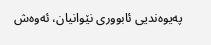په‌یوه‌ندیى ئابووری نێوانیان، ئه‌وه‌ش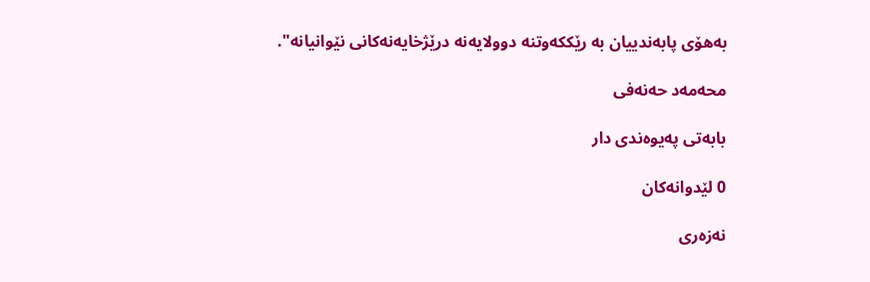به‌هۆی پابه‌ندییان به‌ رێككه‌وتنه‌ دوولایه‌نه‌ درێژخایه‌نه‌كانی نێوانیانه‌".

محه‌مه‌د حه‌نه‌فی

بابەتی پەیوەندی دار

0 لێدوانەکان

نەزەری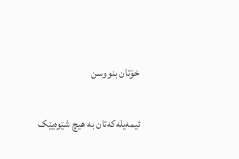خۆتان بنووسن

ئیمەیلەکەتان بە هیچ شێوەیێک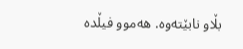بڵاو نابێتەوە. هەموو فیڵدە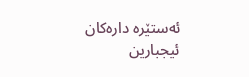ئەستێرە دارەکان ئیجبارین